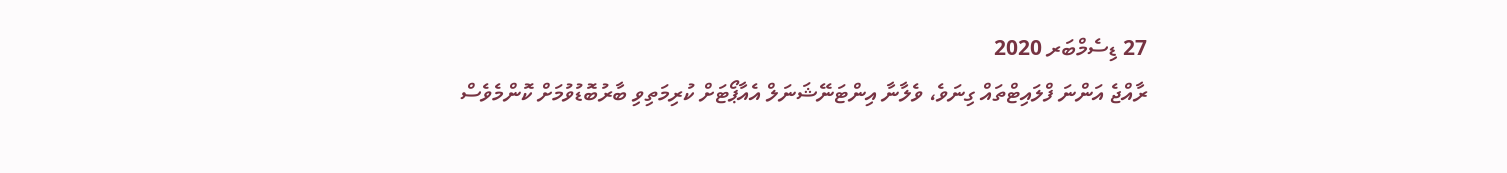27 ޑިސެމްބަރ 2020
ރާއްޖެ އަންނަ ފްލައިޓްތައް ގިނަވެ، ވެލާނާ އިންޓަނޭޝަނަލް އެއާޕޯޓަށް ކުރިމަތިވި ބާރުބޮޑުވުމަށް ކޮންމެވެސް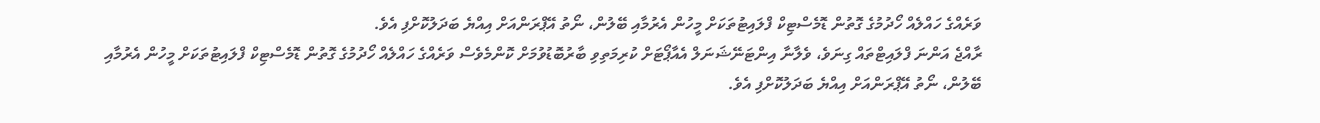ވަރެއްގެ ހައްލެއް ހޯދުމުގެ ގޮތުން ޑޮމެސްޓިކް ފްލައިޓުތަކަށް މީހުން އެރުމާއި ބޭލުން، ނޯތު އޭޕްރަންއަށް އިއްޔެ ބަދަލުކޮށްފި އެވެ.
ރާއްޖެ އަންނަ ފްލައިޓްތައް ގިނަވެ، ވެލާނާ އިންޓަނޭޝަނަލް އެއާޕޯޓަށް ކުރިމަތިވި ބާރުބޮޑުވުމަށް ކޮންމެވެސް ވަރެއްގެ ހައްލެއް ހޯދުމުގެ ގޮތުން ޑޮމެސްޓިކް ފްލައިޓުތަކަށް މީހުން އެރުމާއި ބޭލުން، ނޯތު އޭޕްރަންއަށް އިއްޔެ ބަދަލުކޮށްފި އެވެ.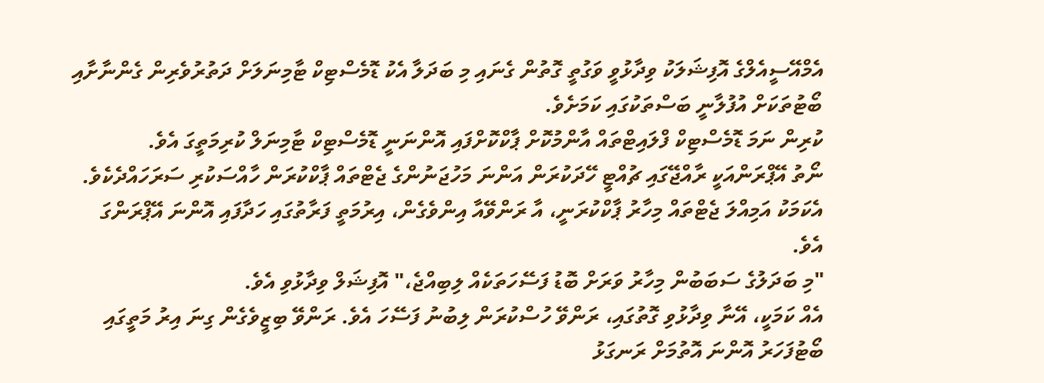އެމްއޭސީއެލްގެ އޮފިޝަލަކު ވިދާޅުވީ ވަގުތީ ގޮތުން ގެނައި މި ބަދަލާ އެކު ޑޮމެސްޓިކް ޓާމިނަލަށް ދަތުރުވެރިން ގެންނާށާއި ބޯޓުތަކަށް އުފުލާނީ ބަސްތަކުގައި ކަމަށެވެ.
ކުރިން ނަމަ ޑޮމެސްޓިކް ފްލައިޓްތައް އާންމުކޮށް ޕާކްކޮށްފައި އޮންނަނީ ޑޮމެސްޓިކް ޓާމިނަލް ކުރިމަތީގަ އެވެ.
ނޯތު އޭޕްރަންއަކީ ރާއްޖޭގައި ޗުއްޓީ ހޭދަކުރަން އަންނަ މަހުޖަނުންގެ ޖެޓްތައް ޕާކްކުރަން ހާއްސަކުރި ސަރަހައްދެކެވެ. އެކަމަކު އަމިއްލަ ޖެޓްތައް މިހާރު ޕާކްކުރަނީ، އާ ރަންވޭއާ އިންވެގެން، އިރުމަތީ ފަރާތުގައި ހަދާފައި އޮންނަ އޭޕްރަންގަ އެވެ.
"މި ބަދަލުގެ ސަބަބުން މިހާރު ވަރަށް ބޮޑު ފަސޭހަތަކެއް ލިބިއްޖެ،" އޮފިޝަލް ވިދާޅުވި އެވެ.
އެއް ކަމަކީ، އޭނާ ވިދާޅުވި ގޮތުގައި، ރަންވޭ ހުސްކުރަން ލިބުނު ފަސޭހަ އެވެ. ރަންވޭ ބިޒީވެގެން ގިނަ އިރު މަތީގައި ބޯޓުފަހަރު އޮންނަ އޮތުމަށް ރަނގަޅު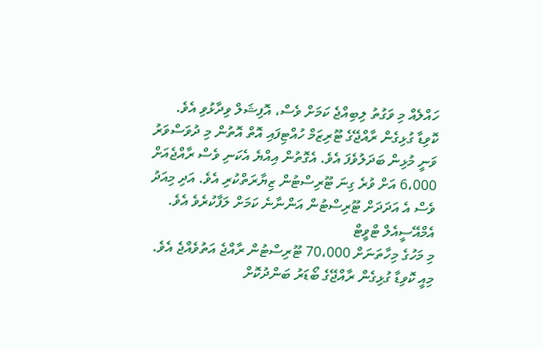ހައްލެއް މި ވަގުތު ލިބިއްޖެ ކަމަށް ވެސް، އޮފިޝަލް ވިދާޅުވި އެވެ.
ކޮވިޑާ ގުޅިގެން ރާއްޖޭގެ ޓޫރިޒަމް ހުއްޓިފައި އޮތް އޮތުން މި ދުވަސްވަރު ވަނީ މުޅިން ބަދަލުވެފަ އެވެ. އެގޮތުން އިއްޔެ އެކަނި ވެސް ރާއްޖެއަށް 6،000 އަށް ވުރެ ގިނަ ޓޫރިސްޓުން ޒިޔާރަތްކުރި އެވެ. އަދި މިއަދު ވެސް އެ އަދަދަށް ޓޫރިސްޓުން އަންނާނެ ކަމަށް ލަފާކުރެވެ އެވެ.
އެމްއޭސީއެލް ޓްވީޓް
މި މަހުގެ މިހާތަނަށް 70،000 ޓޫރިސްޓުން ރާއްޖެ އަތުވެއްޖެ އެވެ. މިއީ ކޮވިޑާ ގުޅިގެން ރާއްޖޭގެ ބޯޑަރު ބަންދުކޮށް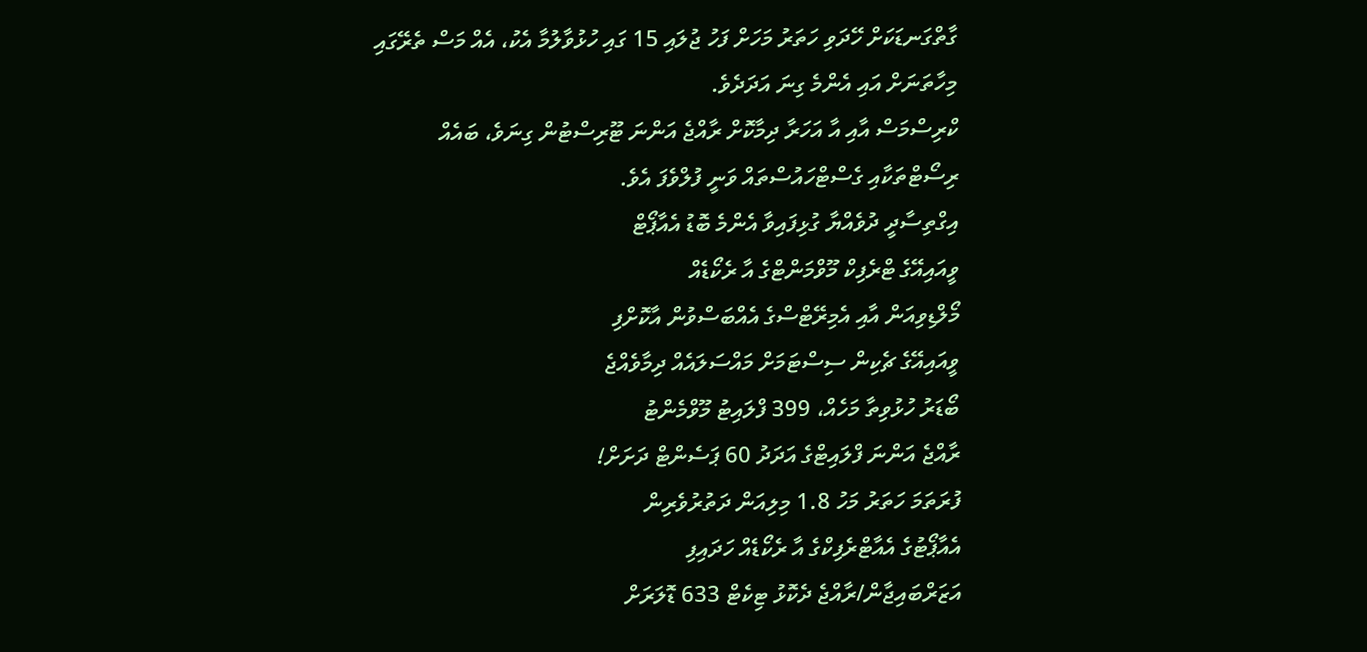ގާތްގަނޑަކަށް ހޭދަވި ހަތަރު މަހަށް ފަހު ޖުލައި 15 ގައި ހުޅުވާލުމާ އެކު، އެއް މަސް ތެރޭގައި މިހާތަނަށް އައި އެންމެ ގިނަ އަދަދެވެ.
ކްރިސްމަސް އާއި އާ އަހަރާ ދިމާކޮށް ރާއްޖެ އަންނަ ޓޫރިސްޓުން ގިނަވެ، ބައެއް ރިސޯޓްތަކާއި ގެސްޓްހައުސްތައް ވަނީ ފުލްވެފަ އެވެ.
އިގްތިސާދީ ދުވެއްޔާ ގުޅިފައިވާ އެންމެ ބޮޑު އެއާޕޯޓް
ވީއައިއޭގެ ޓްރެފިކް މޫވްމަންޓްގެ އާ ރެކޯޑެއް
މޯލްޑިވިއަން އާއި އެމިރޭޓްސްގެ އެއްބަސްވުން އާކޮށްފި
ވީއައިއޭގެ ޗެކިން ސިސްޓަމަށް މައްސަލައެއް ދިމާވެއްޖެ
ބޯޑަރު ހުޅުވިތާ މަހެއް، 399 ފްލައިޓު މޫވްމެންޓު
ރާއްޖެ އަންނަ ފްލައިޓްގެ އަދަދު 60 ޕަސެންޓް ދަށަށް!
ފުރަތަމަ ހަތަރު މަހު 1.8 މިލިއަން ދަތުރުވެރިން
އެއާޕޯޓުގެ އެއާޓްރެފިކްގެ އާ ރެކޯޑެއް ހަދައިފި
އަޒަރްބައިޖާން/ރާއްޖެ ދެކޮޅު ޓިކެޓް 633 ޑޮލަރަށް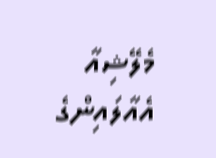މެލޭޝިއާ އެއާލައިންގެ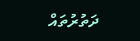ދަތުރުތައް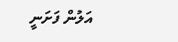އަލުން ފަށަނީ